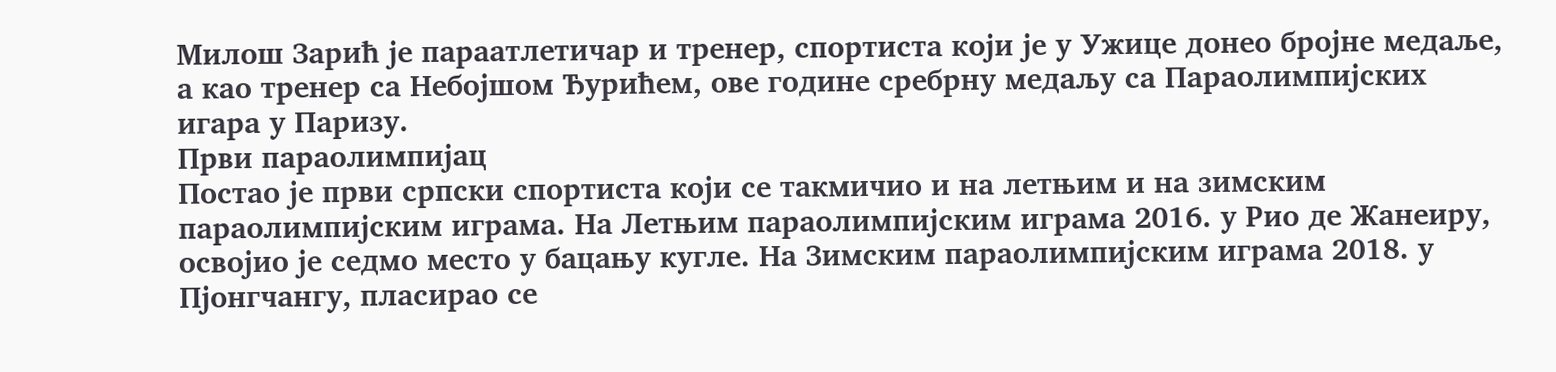Милош Зарић је параатлетичар и тренер, спортиста који је у Ужице донео бројне медаље, а као тренер са Небојшом Ђурићем, ове године сребрну медаљу са Параолимпијских игара у Паризу.
Први параолимпијац
Постао је први српски спортиста који се такмичио и на летњим и на зимским параолимпијским играма. На Летњим параолимпијским играма 2016. у Рио де Жанеиру, освојио је седмо место у бацању кугле. На Зимским параолимпијским играма 2018. у Пјонгчангу, пласирао се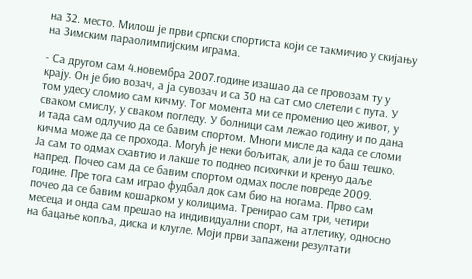на 32. место. Милош је први српски спортиста који се такмичио у скијању на Зимским параолимпијским играма.

- Са другом сам 4.новембра 2007.године изашао да се провозам ту у крају. Он је био возач, а ја сувозач и са 30 на сат смо слетели с пута. У том удесу сломио сам кичму. Тог момента ми се променио цео живот, у сваком смислу, у сваком погледу. У болници сам лежао годину и по дана и тада сам одлучио да се бавим спортом. Многи мисле да када се сломи кичма може да се прохода. Могућ је неки бољитак, али је то баш тешко. Ја сам то одмах схавтио и лакше то поднео психички и кренуо даље напред. Почео сам да се бавим спортом одмах после повреде 2009. године. Пре тога сам играо фудбал док сам био на ногама. Прво сам почео да се бавим кошарком у колицима. Тренирао сам три, четири месеца и онда сам прешао на индивидуални спорт, на атлетику, односно на бацање копља, диска и клугле. Моји први запажени резултати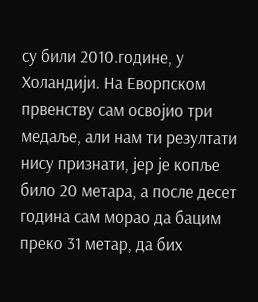су били 2010.године, у Холандији. На Еворпском првенству сам освојио три медаље, али нам ти резултати нису признати, јер је копље било 20 метара, а после десет година сам морао да бацим преко 31 метар, да бих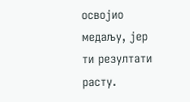освојио медаљу, јер ти резултати расту.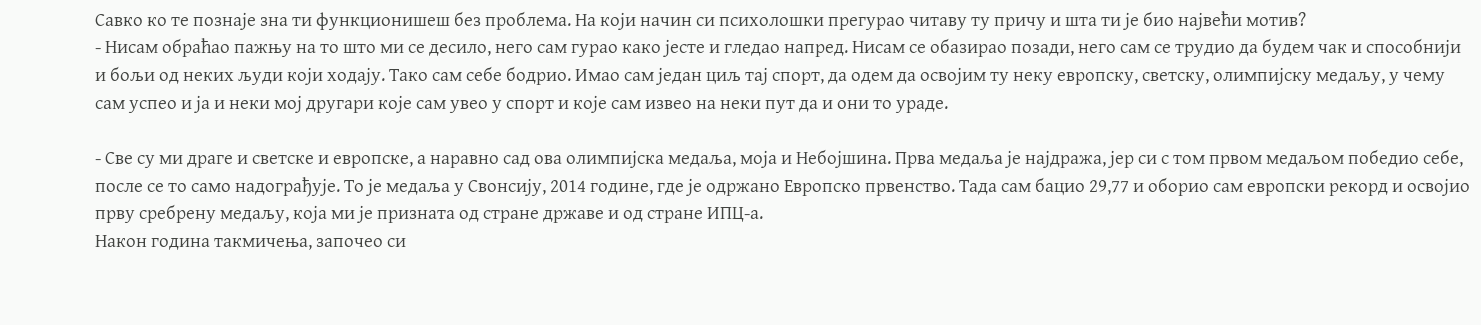Савко ко те познаје зна ти функционишеш без проблема. На који начин си психолошки прегурао читаву ту причу и шта ти је био највећи мотив?
- Нисам обраћао пажњу на то што ми се десило, него сам гурао како јесте и гледао напред. Нисам се обазирао позади, него сам се трудио да будем чак и способнији и бољи од неких људи који ходају. Тако сам себе бодрио. Имао сам један циљ тај спорт, да одем да освојим ту неку европску, светску, олимпијску медаљу, у чему сам успео и ја и неки мој другари које сам увео у спорт и које сам извео на неки пут да и они то ураде.

- Све су ми драге и светске и европске, а наравно сад ова олимпијска медаља, моја и Небојшина. Прва медаља је најдража, јер си с том првом медаљом победио себе, после се то само надограђује. То је медаља у Свонсију, 2014 године, где је одржано Европско првенство. Тада сам бацио 29,77 и оборио сам европски рекорд и освојио прву сребрену медаљу, која ми је призната од стране државе и од стране ИПЦ-а.
Након година такмичења, започео си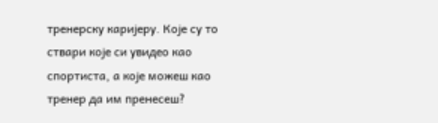тренерску каријеру. Које су то ствари које си увидео као спортиста, а које можеш као тренер да им пренесеш?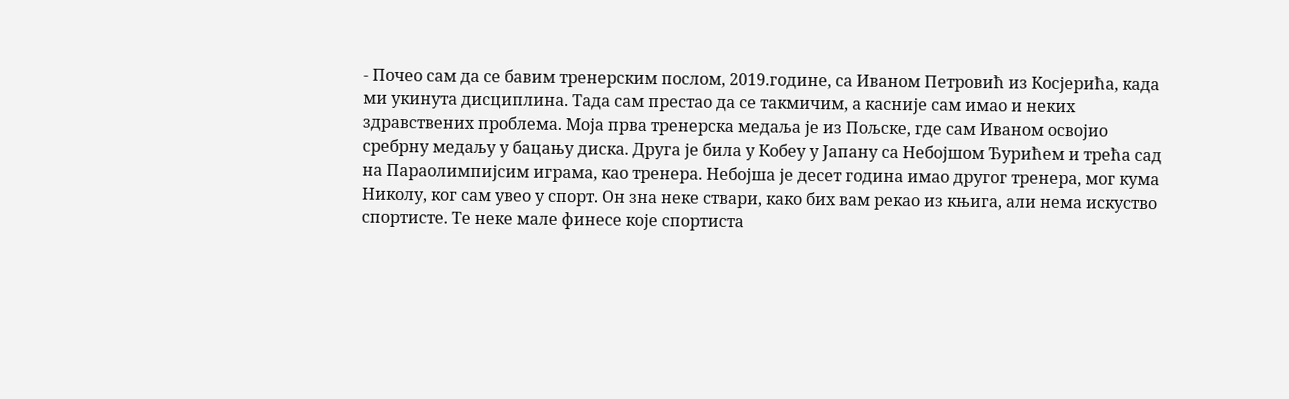- Почео сам да се бавим тренерским послом, 2019.године, са Иваном Петровић из Косјерића, када ми укинута дисциплина. Тада сам престао да се такмичим, а касније сам имао и неких здравствених проблема. Моја прва тренерска медаља је из Пољске, где сам Иваном освојио сребрну медаљу у бацању диска. Друга је била у Кобеу у Јапану са Небојшом Ђурићем и трећа сад на Параолимпијсим играма, као тренера. Небојша је десет година имао другог тренера, мог кума Николу, ког сам увео у спорт. Он зна неке ствари, како бих вам рекао из књига, али нема искуство спортисте. Те неке мале финесе које спортиста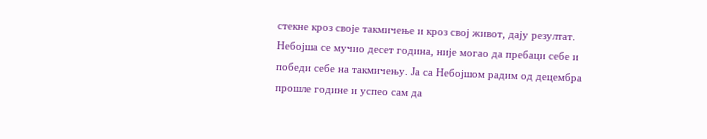стекне кроз своје такмичење и кроз свој живот, дају резултат. Небојша се мучио десет година, није могао да пребаци себе и победи себе на такмичењу. Ја са Небојшом радим од децембра прошле године и успео сам да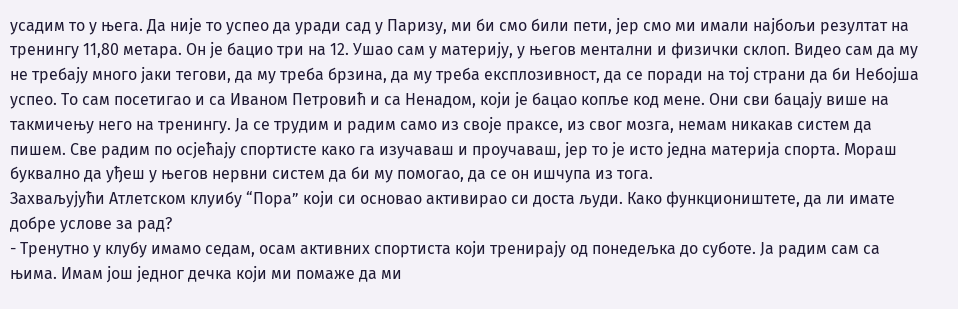усадим то у њега. Да није то успео да уради сад у Паризу, ми би смо били пети, јер смо ми имали најбољи резултат на тренингу 11,80 метара. Он је бацио три на 12. Ушао сам у материју, у његов ментални и физички склоп. Видео сам да му не требају много јаки тегови, да му треба брзина, да му треба експлозивност, да се поради на тој страни да би Небојша успео. То сам посетигао и са Иваном Петровић и са Ненадом, који је бацао копље код мене. Они сви бацају више на такмичењу него на тренингу. Ја се трудим и радим само из своје праксе, из свог мозга, немам никакав систем да пишем. Све радим по осјећају спортисте како га изучаваш и проучаваш, јер то је исто једна материја спорта. Мораш буквално да уђеш у његов нервни систем да би му помогао, да се он ишчупа из тога.
Захваљујући Атлетском клуибу “Пора” који си основао активирао си доста људи. Како функциоништете, да ли имате добре услове за рад?
- Тренутно у клубу имамо седам, осам активних спортиста који тренирају од понедељка до суботе. Ја радим сам са њима. Имам још једног дечка који ми помаже да ми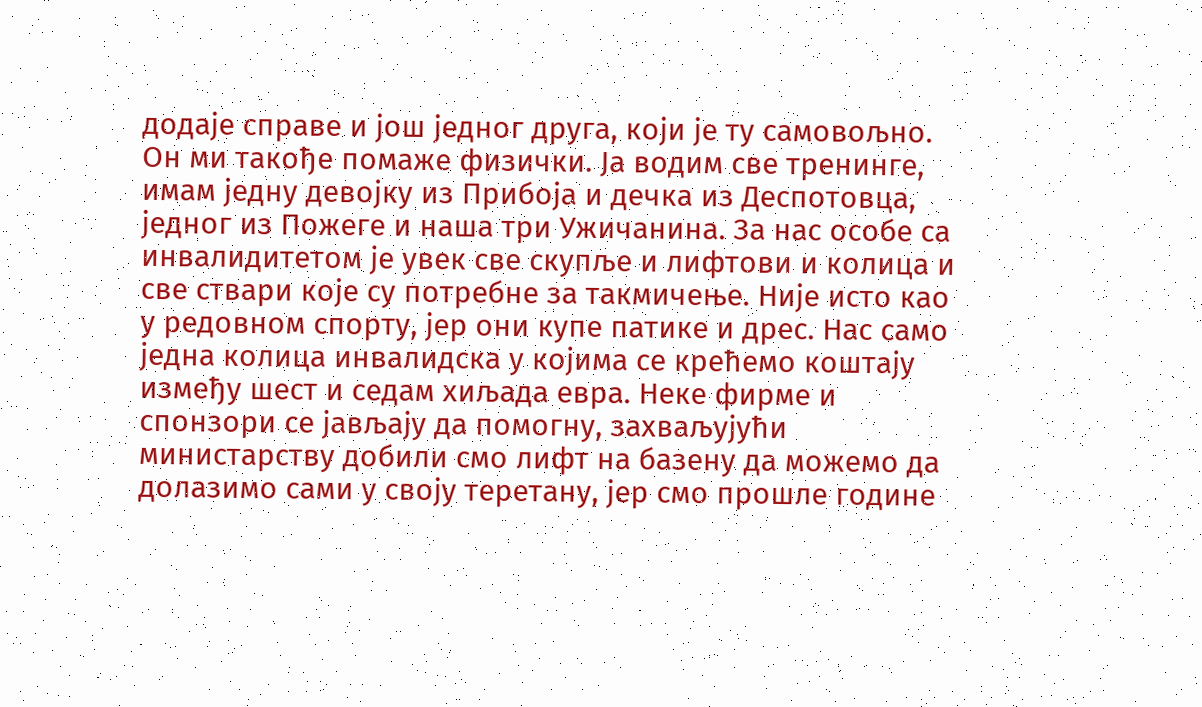додаје справе и још једног друга, који је ту самовољно. Он ми такође помаже физички. Ја водим све тренинге, имам једну девојку из Прибоја и дечка из Деспотовца, једног из Пожеге и наша три Ужичанина. За нас особе са инвалидитетом је увек све скупље и лифтови и колица и све ствари које су потребне за такмичење. Није исто као у редовном спорту, јер они купе патике и дрес. Нас само једна колица инвалидска у којима се крећемо коштају између шест и седам хиљада евра. Неке фирме и спонзори се јављају да помогну, захваљујући министарству добили смо лифт на базену да можемо да долазимо сами у своју теретану, јер смо прошле године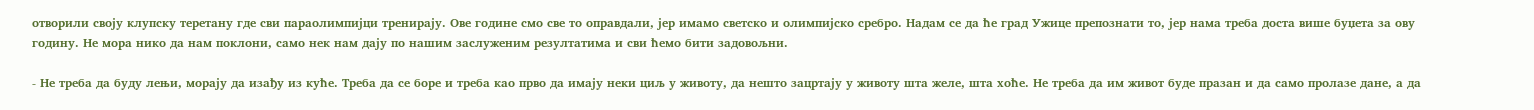отворили своју клупску теретану где сви параолимпијци тренирају. Ове године смо све то оправдали, јер имамо светско и олимпијско сребро. Надам се да ће град Ужице препознати то, јер нама треба доста више буџета за ову годину. Не мора нико да нам поклони, само нек нам дају по нашим заслуженим резултатима и сви ћемо бити задовољни.

- Не треба да буду лењи, морају да изађу из куће. Треба да се боре и треба као прво да имају неки циљ у животу, да нешто зацртају у животу шта желе, шта хоће. Не треба да им живот буде празан и да само пролазе дане, а да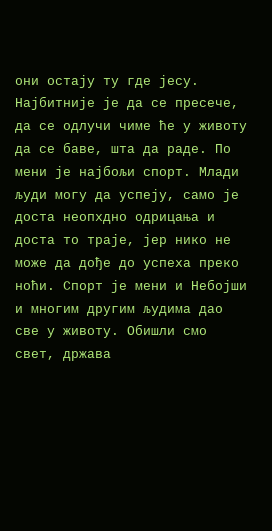они остају ту где јесу. Најбитније је да се пресече, да се одлучи чиме ће у животу да се баве, шта да раде. По мени је најбољи спорт. Млади људи могу да успеју, само је доста неопхдно одрицања и доста то траје, јер нико не може да дође до успеха преко ноћи. Спорт је мени и Небојши и многим другим људима дао све у животу. Обишли смо свет, држава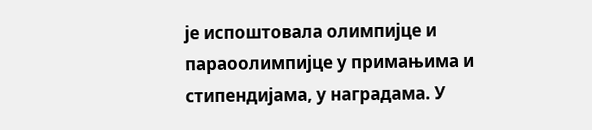је испоштовала олимпијце и параоолимпијце у примањима и стипендијама, у наградама. У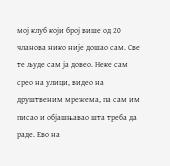мој клуб који број више од 20 чланова нико није дошао сам. Све те људе сам ја довео. Неке сам срео на улици, видео на друштвеним мрежема, па сам им писао и објашњавао шта треба да раде. Ево на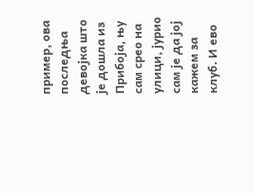пример, ова последња девојка што је дошла из Прибоја, њу сам срео на улици, јурио сам је да јој кажем за клуб. И ево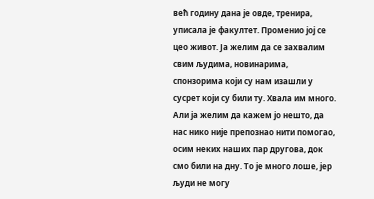већ годину дана је овде, тренира, уписала је факултет. Променио јој се цео живот. Ја желим да се захвалим свим људима, новинарима, спонзорима који су нам изашли у сусрет који су били ту. Хвала им много. Али ја желим да кажем јо нешто, да нас нико није препознао нити помогао, осим неких наших пар другова, док смо били на дну. То је много лоше, јер људи не могу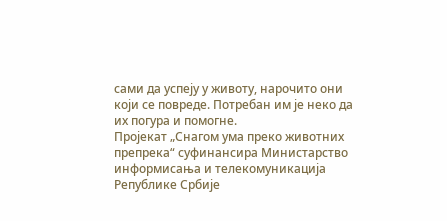сами да успеју у животу, нарочито они који се повреде. Потребан им је неко да их погура и помогне.
Пројекат „Снагом ума преко животних препрека“ суфинансира Министарство информисања и телекомуникација Републике Србије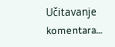Učitavanje komentara...